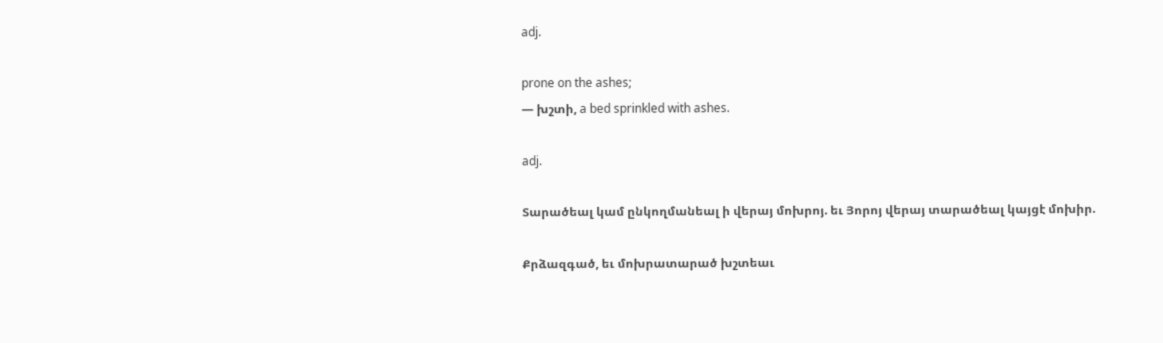adj.

prone on the ashes;
— խշտի, a bed sprinkled with ashes.

adj.

Տարածեալ կամ ընկողմանեալ ի վերայ մոխրոյ. եւ Յորոյ վերայ տարածեալ կայցէ մոխիր.

Քրձազգած, եւ մոխրատարած խշտեաւ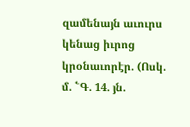զամենայն աւուրս կենաց իւրոց կրօնաւորէր. (Ոսկ. մ. ՟Գ. 14. յն.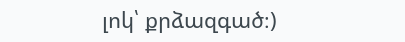լոկ՝ քրձազգած։)